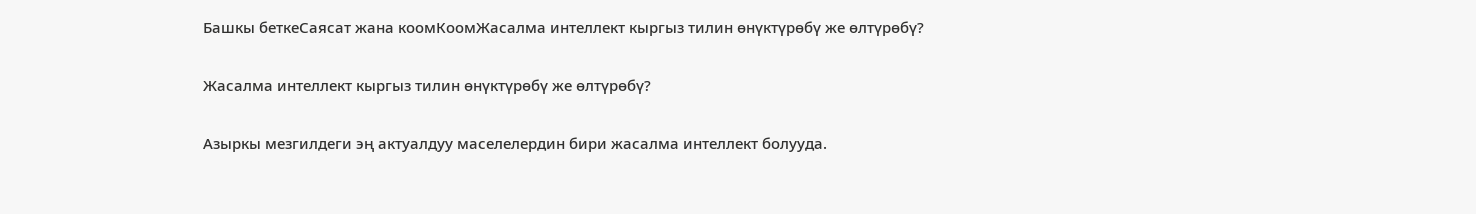Башкы беткеСаясат жана коомКоомЖасалма интеллект кыргыз тилин өнүктүрөбү же өлтүрөбү?

Жасалма интеллект кыргыз тилин өнүктүрөбү же өлтүрөбү?

Азыркы мезгилдеги эң актуалдуу маселелердин бири жасалма интеллект болууда.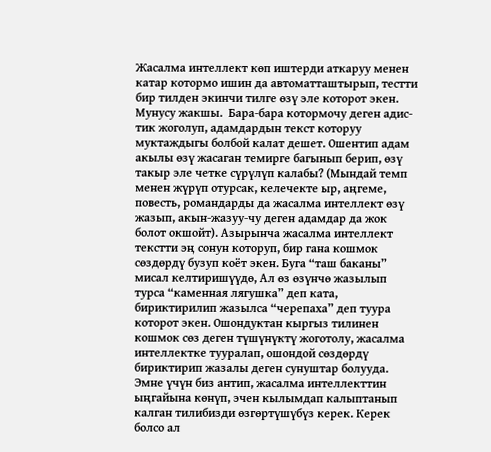Жасалма интеллект көп иштерди аткаруу менен катар котормо ишин да автоматташтырып, тестти бир тилден экинчи тилге өзү эле которот экен. Мунусу жакшы.  Бара-бара котормочу деген адис-тик жоголуп, адамдардын текст которуу муктаждыгы болбой калат дешет. Ошентип адам акылы өзү жасаган темирге багынып берип, өзү такыр эле четке сүрүлүп калабы? (Мындай темп менен жүрүп отурсак, келечекте ыр, аңгеме, повесть, романдарды да жасалма интеллект өзү жазып, акын-жазуу-чу деген адамдар да жок болот окшойт). Азырынча жасалма интеллект текстти эң сонун которуп, бир гана кошмок сөздөрдү бузуп коёт экен. Буга “таш баканы” мисал келтиришүүдө, Ал өз өзүнчө жазылып турса “каменная лягушка” деп ката, бириктирилип жазылса “черепаха” деп туура которот экен. Ошондуктан кыргыз тилинен кошмок сөз деген түшүнүктү жоготолу, жасалма интеллектке тууралап, ошондой сөздөрдү бириктирип жазалы деген сунуштар болууда.  Эмне үчүн биз антип, жасалма интеллекттин ыңгайына көнүп, эчен кылымдап калыптанып калган тилибизди өзгөртүшүбүз керек. Керек болсо ал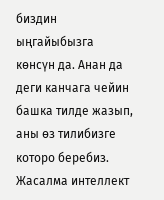биздин ыңгайыбызга көнсүн да. Анан да деги канчага чейин башка тилде жазып, аны өз тилибизге которо беребиз. Жасалма интеллект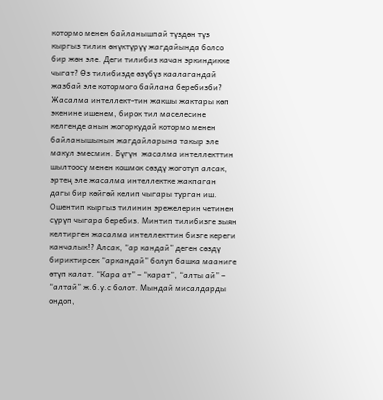котормо менен байланышпай түздөн түз кыргыз тилин өнүктүрүү жагдайында болсо бир жөн эле. Деги тилибиз качан эркиндикке чыгат? Өз тилибизде өзүбүз каалагандай жазбай эле котормого байлана беребизби? Жасалма интеллект-тин жакшы жактары көп экенине ишенем, бирок тил маселесине келгенде анын жогоркудай котормо менен байланышынын жагдайларына такыр эле макул эмесмин. Бүгүн  жасалма интеллекттин шылтоосу менен кошмок сөздү жоготуп алсак, эртең эле жасалма интеллектке жакпаган дагы бир көйгөй келип чыгары турган иш. Ошентип кыргыз тилинин эрежелерин четинен сүрүп чыгара беребиз. Минтип тилибизге зыян келтирген жасалма интеллекттин бизге кереги канчалык!? Алсак, “ар кандай” деген сөздү бириктирсек “аркандай” болуп башка мааниге өтүп калат. “Кара ат” – “карат”, “алты ай” – “алтай” ж.б.у.с болот. Мындай мисалдарды ондоп,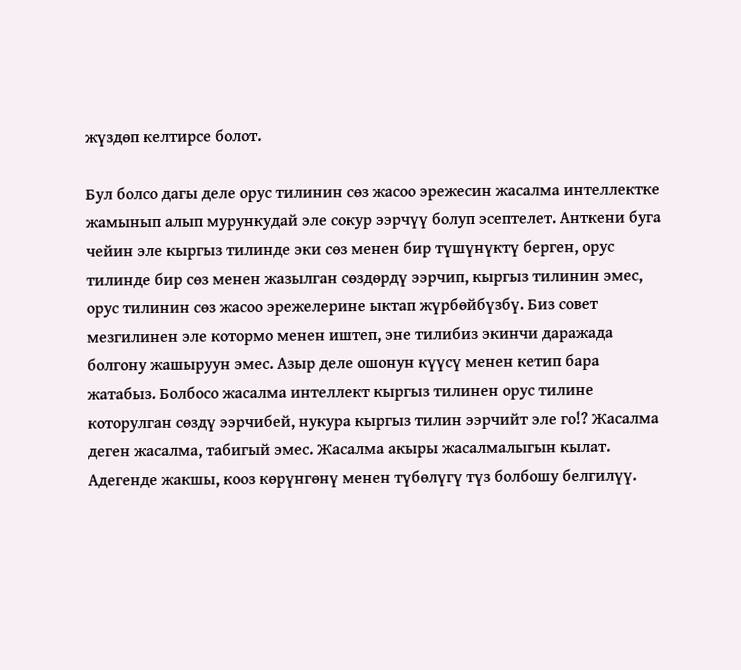жүздөп келтирсе болот.

Бул болсо дагы деле орус тилинин сөз жасоо эрежесин жасалма интеллектке жамынып алып мурункудай эле сокур ээрчүү болуп эсептелет. Анткени буга чейин эле кыргыз тилинде эки сөз менен бир түшүнүктү берген, орус тилинде бир сөз менен жазылган сөздөрдү ээрчип, кыргыз тилинин эмес, орус тилинин сөз жасоо эрежелерине ыктап жүрбөйбүзбү. Биз совет мезгилинен эле котормо менен иштеп, эне тилибиз экинчи даражада болгону жашыруун эмес. Азыр деле ошонун күүсү менен кетип бара жатабыз. Болбосо жасалма интеллект кыргыз тилинен орус тилине которулган сөздү ээрчибей, нукура кыргыз тилин ээрчийт эле го!? Жасалма деген жасалма, табигый эмес. Жасалма акыры жасалмалыгын кылат. Адегенде жакшы, кооз көрүнгөнү менен түбөлүгү түз болбошу белгилүү.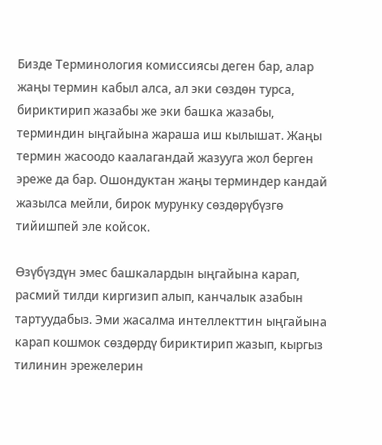Бизде Терминология комиссиясы деген бар, алар жаңы термин кабыл алса, ал эки сөздөн турса, бириктирип жазабы же эки башка жазабы, терминдин ыңгайына жараша иш кылышат. Жаңы термин жасоодо каалагандай жазууга жол берген эреже да бар. Ошондуктан жаңы терминдер кандай жазылса мейли, бирок мурунку сөздөрүбүзгө тийишпей эле койсок.

Өзүбүздүн эмес башкалардын ыңгайына карап, расмий тилди киргизип алып, канчалык азабын тартуудабыз. Эми жасалма интеллекттин ыңгайына карап кошмок сөздөрдү бириктирип жазып, кыргыз тилинин эрежелерин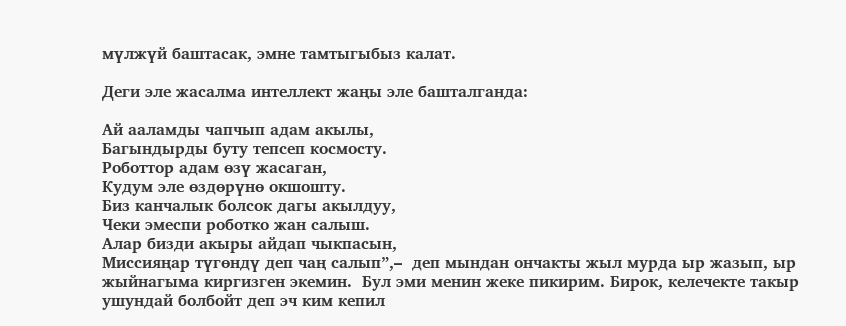мүлжүй баштасак, эмне тамтыгыбыз калат.

Деги эле жасалма интеллект жаңы эле башталганда:

Ай ааламды чапчып адам акылы,
Багындырды буту тепсеп космосту.
Роботтор адам өзү жасаган,
Кудум эле өздөрүнө окшошту.
Биз канчалык болсок дагы акылдуу,
Чеки эмеспи роботко жан салыш.
Алар бизди акыры айдап чыкпасын,
Миссияңар түгөндү деп чаң салып”,–  деп мындан ончакты жыл мурда ыр жазып, ыр жыйнагыма киргизген экемин.  Бул эми менин жеке пикирим. Бирок, келечекте такыр ушундай болбойт деп эч ким кепил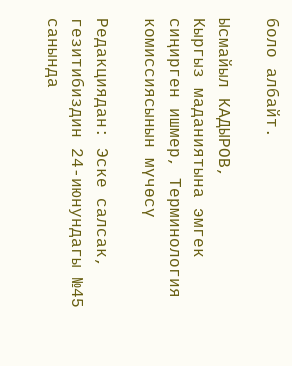боло албайт.

Ысмайыл КАДЫРОВ,
Кыргыз маданиятына эмгек сиңирген ишмер, Терминология комиссиясынын мүчөсү

Редакциядан: Эске салсак, гезитибиздин 24-июнундагы №45 санында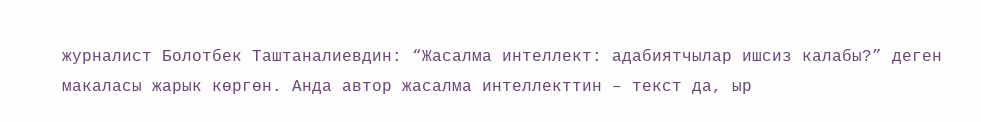журналист Болотбек Таштаналиевдин: “Жасалма интеллект: адабиятчылар ишсиз калабы?” деген макаласы жарык көргөн. Анда автор жасалма интеллекттин – текст да, ыр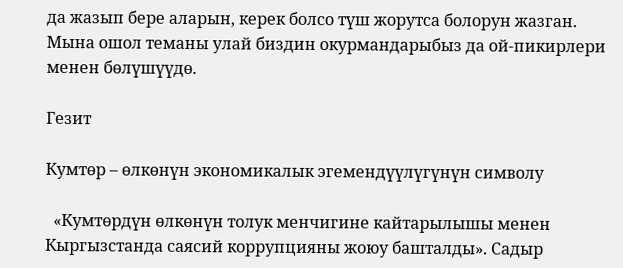да жазып бере аларын, керек болсо түш жорутса болорун жазган. Мына ошол теманы улай биздин окурмандарыбыз да ой-пикирлери менен бөлүшүүдө.

Гезит

Кумтөр – өлкөнүн экономикалык эгемендүүлүгүнүн символу

  «Кумтөрдүн өлкөнүн толук менчигине кайтарылышы менен Кыргызстанда саясий коррупцияны жоюу башталды». Садыр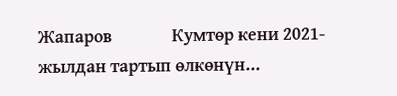Жапаров               Кумтөр кени 2021-жылдан тартып өлкөнүн...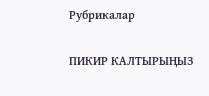Рубрикалар

ПИКИР КАЛТЫРЫҢЫЗ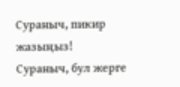Сураныч, пикир жазыңыз!
Сураныч, бул жерге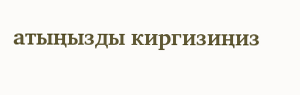атыңызды киргизиңиз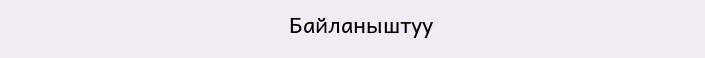Байланыштуу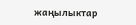жаңылыктар